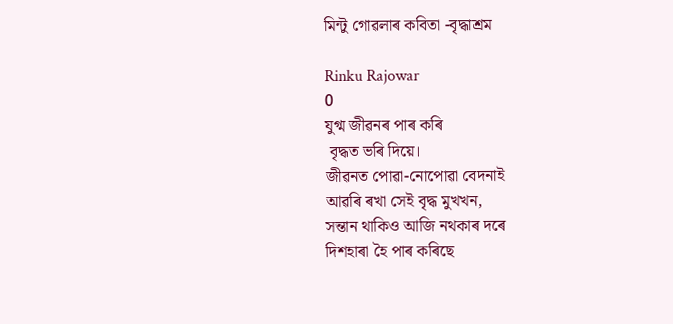মিন্টু গোৱলাৰ কবিতা -বৃদ্ধাশ্ৰম

Rinku Rajowar
0
যুগ্ম জীৱনৰ পাৰ কৰি
 বৃদ্ধত ভৰি দিয়ে।
জীৱনত পোৱা-নোপোৱা বেদনাই
আৱৰি ৰখা সেই বৃদ্ধ মুখখন,
সন্তান থাকিও আজি নথকাৰ দৰে
দিশহাৰা হৈ পাৰ কৰিছে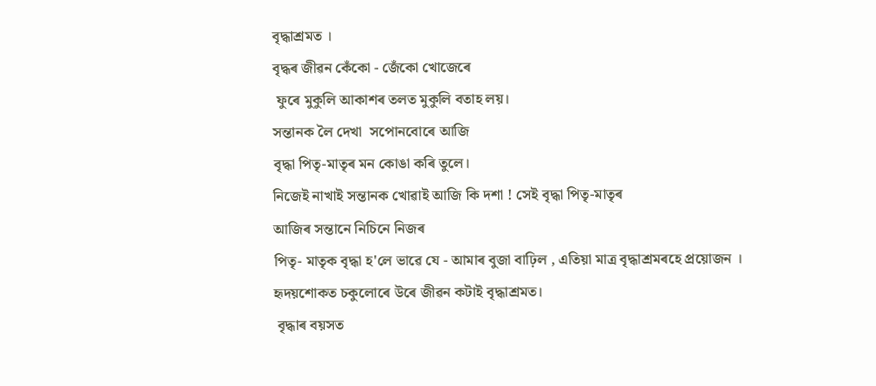বৃদ্ধাশ্ৰমত ।
বৃদ্ধৰ জীৱন কেঁকো - জেঁকো খোজেৰে
 ফুৰে মুকুলি আকাশৰ তলত মুকুলি বতাহ লয়।
সন্তানক লৈ দেখা  সপোনবোৰে আজি
বৃদ্ধা পিতৃ-মাতৃৰ মন কোঙা কৰি তুলে।
নিজেই নাখাই সন্তানক খোৱাই আজি কি দশা ! সেই বৃদ্ধা পিতৃ-মাতৃৰ
আজিৰ সন্তানে নিচিনে নিজৰ
পিতৃ- মাতৃক বৃদ্ধা হ'লে ভাৱে যে - আমাৰ বুজা বাঢ়িল , এতিয়া মাত্ৰ বৃদ্ধাশ্ৰমৰহে প্ৰয়োজন ।
হৃদয়শোকত চকুলোৰে উৰে জীৱন কটাই বৃদ্ধাশ্ৰমত।
 বৃদ্ধাৰ বয়সত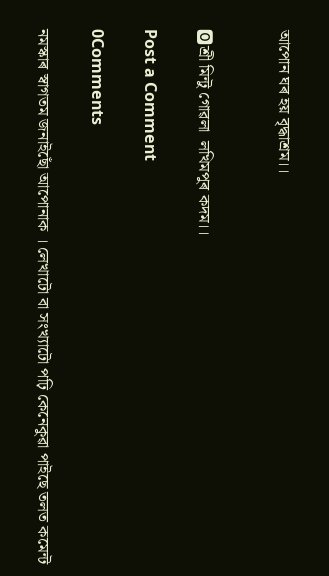আপোন ঘৰ হয় বৃদ্ধাশ্ৰম।।


🅾শ্ৰী মিন্টু গোৱলা ‌ লখিমপুৰ কদম।।

Post a Comment

0Comments

নমস্কাৰ স্বাগতম জনাইছোঁ আপোনাক । লেখাটো বা সংখ্যাটো পঢ়ি কেনেকুৱা পাইছে তলত কমেন্ট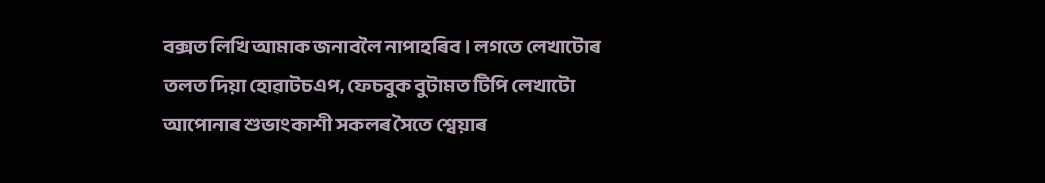বক্সত লিখি আমাক জনাবলৈ নাপাহৰিব । লগতে লেখাটোৰ তলত দিয়া হোৱাটচএপ, ফেচবুক বুটামত টিপি লেখাটো আপোনাৰ শুভাংকাশী সকলৰ সৈতে শ্বেয়াৰ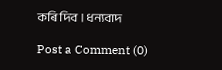কৰি দিব । ধন্যবাদ

Post a Comment (0)